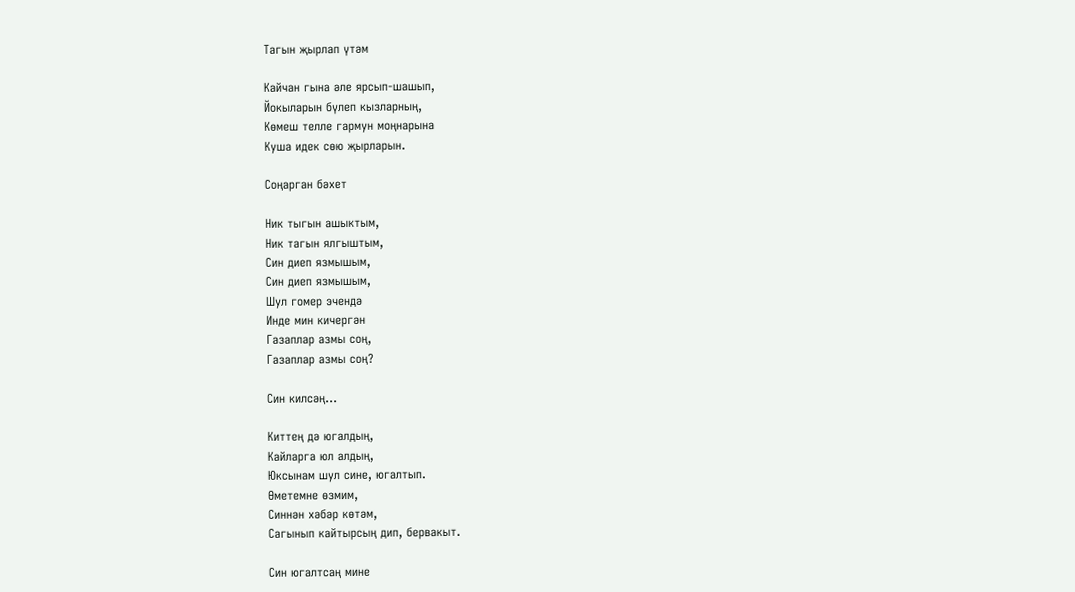Тагын җырлап үтәм

Кайчан гына әле ярсып-шашып,
Йокыларын бүлеп кызларның,
Көмеш телле гармун моңнарына
Куша идек сөю җырларын.

Соңарган бәхет

Ник тыгын ашыктым,
Ник тагын ялгыштым,
Син диеп язмышым,
Син диеп язмышым,
Шул гомер эчендә
Инде мин кичергән
Газаплар азмы соң,
Газаплар азмы соң?

Син килсәң…

Киттең дә югалдың,
Кайларга юл алдың,
Юксынам шул сине, югалтып.
Өметемне өзмим,
Синнән хәбәр көтәм,
Сагынып кайтырсың дип, бервакыт.

Син югалтсаң мине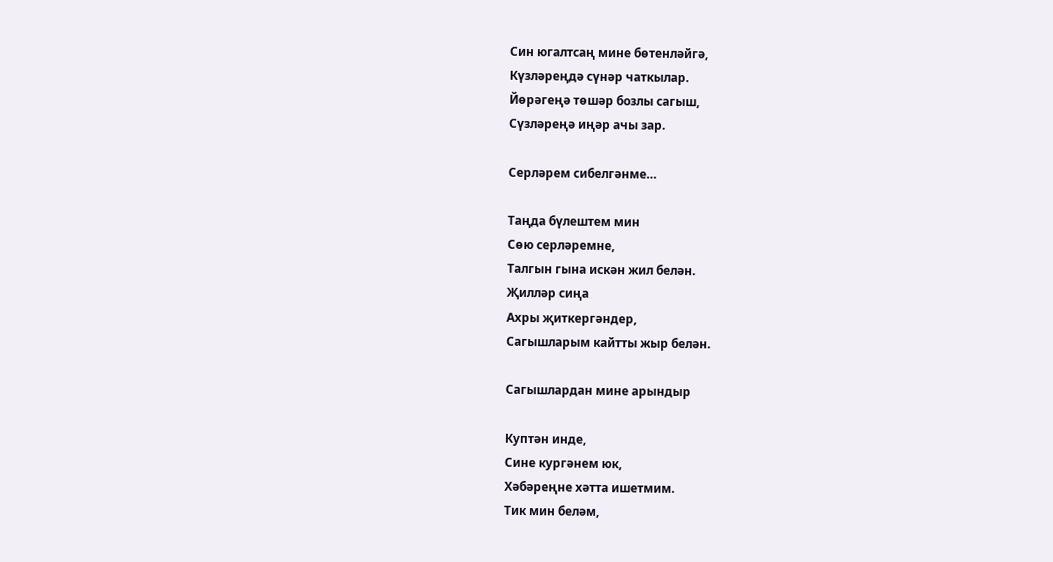Син югалтсаң мине бөтенләйгә,
Күзләреңдә сүнәр чаткылар.
Йөрәгеңә төшәр бозлы сагыш,
Сүзләреңә иңәр ачы зар.

Серләрем сибелгәнме…

Таңда бүлештем мин
Сөю серләремне,
Талгын гына искән жил белән.
Җилләр сиңа
Ахры җиткергәндер,
Сагышларым кайтты жыр белән.

Сагышлардан мине арындыр

Куптән инде,
Сине кургәнем юк,
Хәбәреңне хәтта ишетмим.
Тик мин беләм,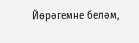Йөрәгемне беләм,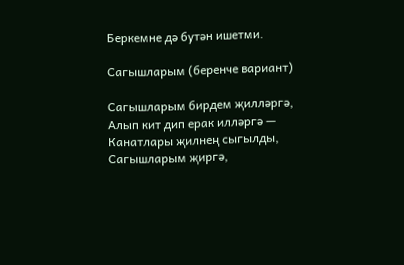Беркемне дә бутән ишетми.

Сагышларым (беренче вариант)

Сагышларым бирдем җилләргә,
Алып кит дип ерак илләргә —
Канатлары җилнең сыгылды,
Сагышларым җиргә,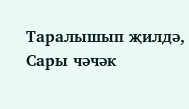Таралышып җилдә,
Сары чәчәк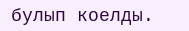булып коелды.